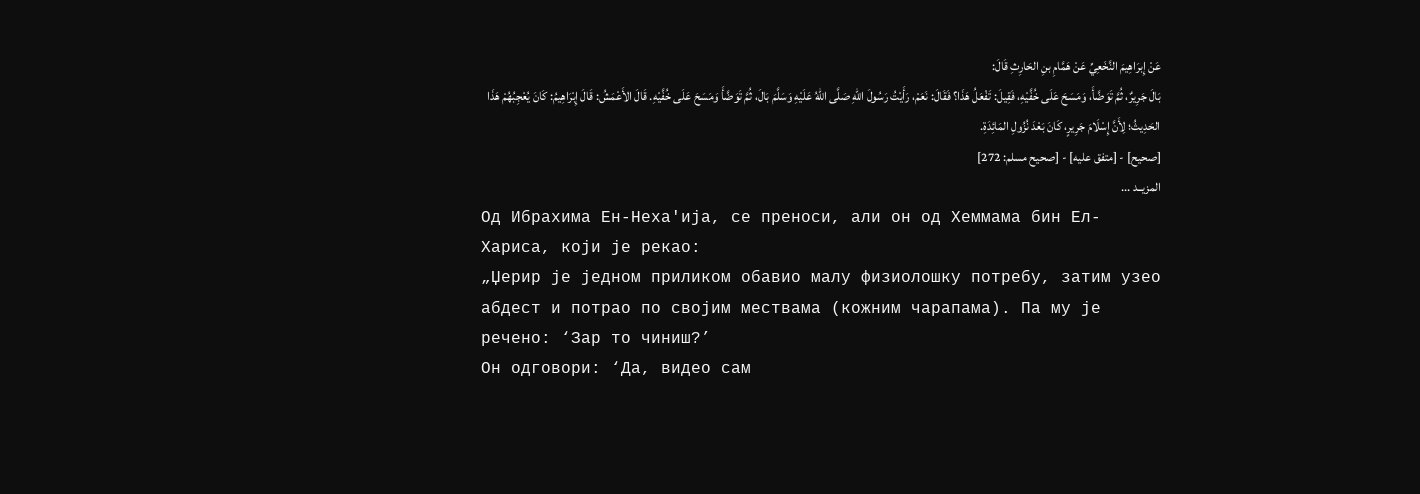عَنْ إِبرَاهِيمَ النَّخَعِيِّ عَنْ هَمَّامِ بنِ الحَارِثِ قَالَ:
بَالَ جَرِيرٌ، ثُمَّ تَوَضَّأَ، وَمَسَحَ عَلَى خُفَّيْهِ، فَقِيلَ: تَفْعَلُ هَذَا؟ فَقَالَ: نَعَمْ، رَأَيْتُ رَسُولَ اللهِ صَلَّى اللهُ عَلَيْهِ وَسَلَّمَ بَالَ، ثُمَّ تَوَضَّأَ وَمَسَحَ عَلَى خُفَّيْهِ. قَالَ الأَعْمَشُ: قَالَ إِبْرَاهِيمُ: كَانَ يُعْجِبُهُمْ هَذَا الحَدِيثُ؛ لِأَنَّ إِسْلَامَ جَرِيرٍ، كَانَ بَعْدَ نُزُولِ المَائِدَةِ.
[صحيح] - [متفق عليه] - [صحيح مسلم: 272]
المزيــد ...
Од Ибрахима Ен-Неха'ија, се преноси, али он од Хеммама бин Ел-Хариса, који је рекао:
„Џерир је једном приликом обавио малу физиолошку потребу, затим узео абдест и потрао по својим мествама (кожним чарапама). Па му је речено: ‘Зар то чиниш?’
Он одговори: ‘Да, видео сам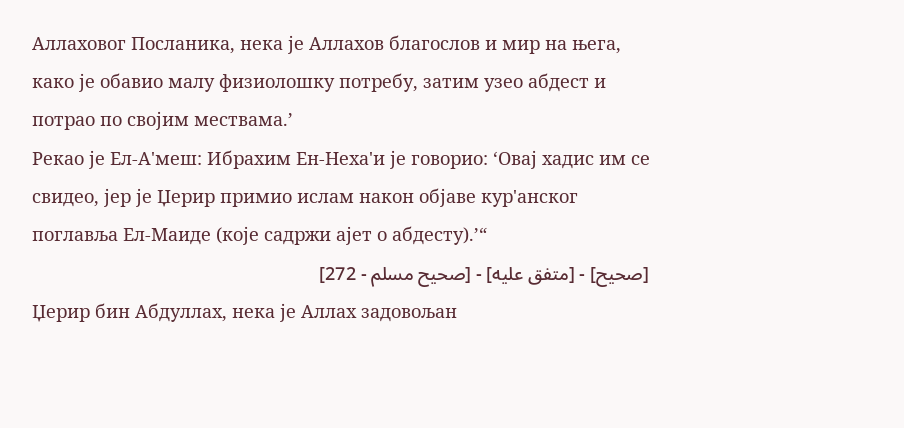Аллаховог Посланика, нека је Аллахов благослов и мир на њега, како је обавио малу физиолошку потребу, затим узео абдест и потрао по својим мествама.’
Рекао је Ел-А'меш: Ибрахим Ен-Неха'и је говорио: ‘Овај хадис им се свидео, јер је Џерир примио ислам након објаве кур'анског поглавља Ел-Маиде (које садржи ајет о абдесту).’“
[صحيح] - [متفق عليه] - [صحيح مسلم - 272]
Џерир бин Абдуллах, нека је Аллах задовољан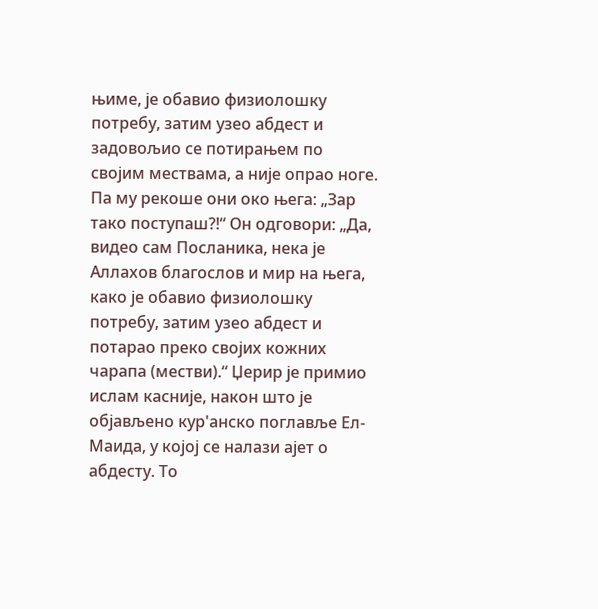њиме, је обавио физиолошку потребу, затим узео абдест и задовољио се потирањем по својим мествама, а није опрао ноге. Па му рекоше они око њега: „Зар тако поступаш?!“ Он одговори: „Да, видео сам Посланика, нека је Аллахов благослов и мир на њега, како је обавио физиолошку потребу, затим узео абдест и потарао преко својих кожних чарапа (местви).“ Џерир је примио ислам касније, након што је објављено кур'анско поглавље Ел-Маида, у којој се налази ајет о абдесту. То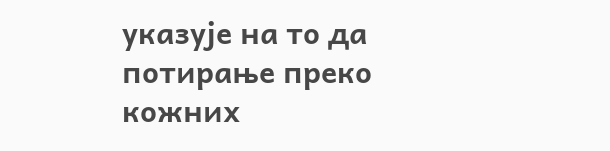указује на то да потирање преко кожних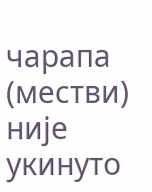чарапа (местви) није укинуто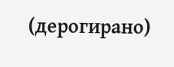(дерогирано)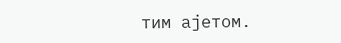тим ајетом.